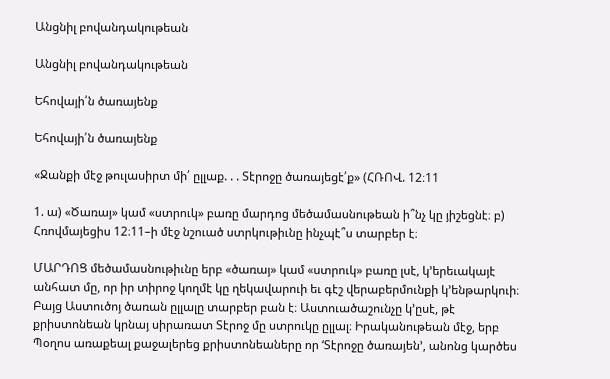Անցնիլ բովանդակութեան

Անցնիլ բովանդակութեան

Եհովայի՛ն ծառայենք

Եհովայի՛ն ծառայենք

«Ջանքի մէջ թուլասիրտ մի՛ ըլլաք. . . Տէրոջը ծառայեցէ՛ք» (ՀՌՈՎ. 12։11

1. ա) «Ծառայ» կամ «ստրուկ» բառը մարդոց մեծամասնութեան ի՞նչ կը յիշեցնէ։ բ) Հռովմայեցիս 12։11–ի մէջ նշուած ստրկութիւնը ինչպէ՞ս տարբեր է։

ՄԱՐԴՈՑ մեծամասնութիւնը երբ «ծառայ» կամ «ստրուկ» բառը լսէ, կ’երեւակայէ անհատ մը, որ իր տիրոջ կողմէ կը ղեկավարուի եւ գէշ վերաբերմունքի կ’ենթարկուի։ Բայց Աստուծոյ ծառան ըլլալը տարբեր բան է։ Աստուածաշունչը կ’ըսէ, թէ քրիստոնեան կրնայ սիրառատ Տէրոջ մը ստրուկը ըլլալ։ Իրականութեան մէջ, երբ Պօղոս առաքեալ քաջալերեց քրիստոնեաները որ ‘Տէրոջը ծառայեն’, անոնց կարծես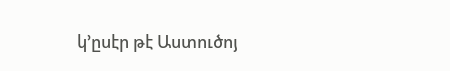կ’ըսէր թէ Աստուծոյ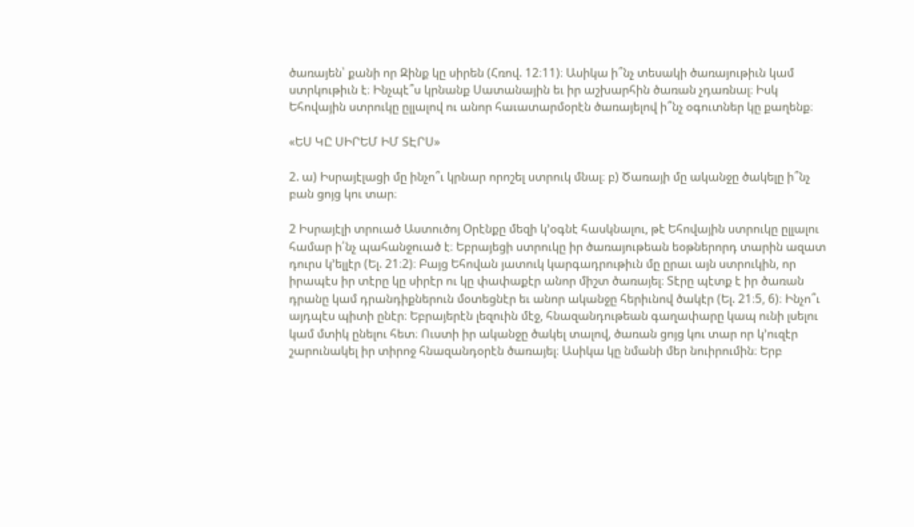ծառայեն՝ քանի որ Զինք կը սիրեն (Հռով. 12։11)։ Ասիկա ի՞նչ տեսակի ծառայութիւն կամ ստրկութիւն է։ Ինչպէ՞ս կրնանք Սատանային եւ իր աշխարհին ծառան չդառնալ։ Իսկ Եհովային ստրուկը ըլլալով ու անոր հաւատարմօրէն ծառայելով ի՞նչ օգուտներ կը քաղենք։

«ԵՍ ԿԸ ՍԻՐԵՄ ԻՄ ՏԷՐՍ»

2. ա) Իսրայէլացի մը ինչո՞ւ կրնար որոշել ստրուկ մնալ։ բ) Ծառայի մը ականջը ծակելը ի՞նչ բան ցոյց կու տար։

2 Իսրայէլի տրուած Աստուծոյ Օրէնքը մեզի կ’օգնէ հասկնալու, թէ Եհովային ստրուկը ըլլալու համար ի՛նչ պահանջուած է։ Եբրայեցի ստրուկը իր ծառայութեան եօթներորդ տարին ազատ դուրս կ’ելլէր (Ել. 21։2)։ Բայց Եհովան յատուկ կարգադրութիւն մը ըրաւ այն ստրուկին, որ իրապէս իր տէրը կը սիրէր ու կը փափաքէր անոր միշտ ծառայել։ Տէրը պէտք է իր ծառան դրանը կամ դրանդիքներուն մօտեցնէր եւ անոր ականջը հերիւնով ծակէր (Ել. 21։5, 6)։ Ինչո՞ւ այդպէս պիտի ընէր։ Եբրայերէն լեզուին մէջ, հնազանդութեան գաղափարը կապ ունի լսելու կամ մտիկ ընելու հետ։ Ուստի իր ականջը ծակել տալով, ծառան ցոյց կու տար որ կ’ուզէր շարունակել իր տիրոջ հնազանդօրէն ծառայել։ Ասիկա կը նմանի մեր նուիրումին։ Երբ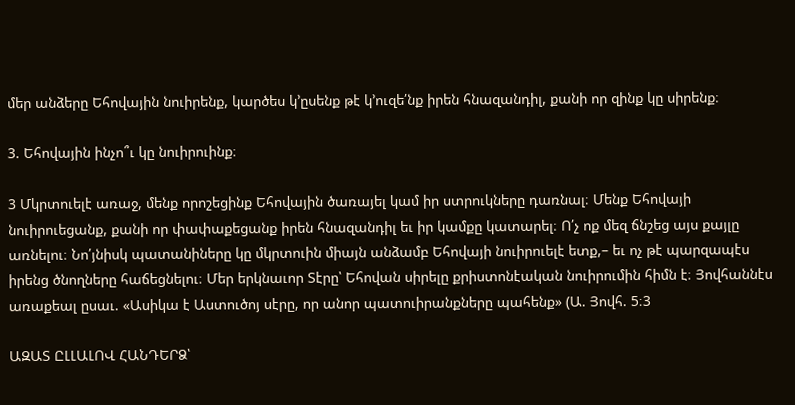մեր անձերը Եհովային նուիրենք, կարծես կ’ըսենք թէ կ’ուզե՛նք իրեն հնազանդիլ, քանի որ զինք կը սիրենք։

3. Եհովային ինչո՞ւ կը նուիրուինք։

3 Մկրտուելէ առաջ, մենք որոշեցինք Եհովային ծառայել կամ իր ստրուկները դառնալ։ Մենք Եհովայի նուիրուեցանք, քանի որ փափաքեցանք իրեն հնազանդիլ եւ իր կամքը կատարել։ Ո՛չ ոք մեզ ճնշեց այս քայլը առնելու։ Նո՛յնիսկ պատանիները կը մկրտուին միայն անձամբ Եհովայի նուիրուելէ ետք,– եւ ոչ թէ պարզապէս իրենց ծնողները հաճեցնելու։ Մեր երկնաւոր Տէրը՝ Եհովան սիրելը քրիստոնէական նուիրումին հիմն է։ Յովհաննէս առաքեալ ըսաւ. «Ասիկա է Աստուծոյ սէրը, որ անոր պատուիրանքները պահենք» (Ա. Յովհ. 5։3

ԱԶԱՏ ԸԼԼԱԼՈՎ ՀԱՆԴԵՐՁ՝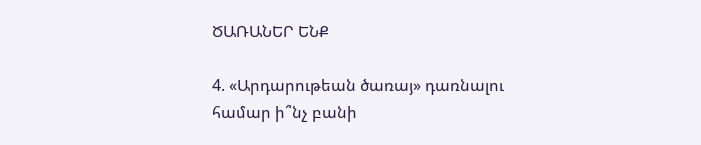ԾԱՌԱՆԵՐ ԵՆՔ

4. «Արդարութեան ծառայ» դառնալու համար ի՞նչ բանի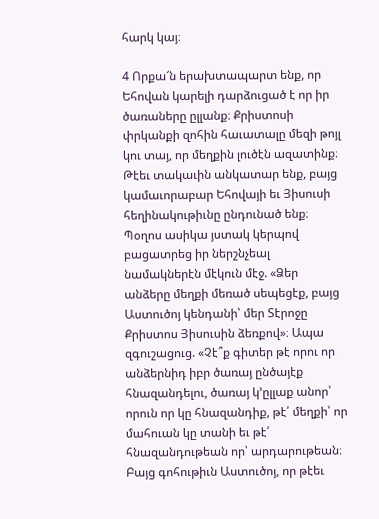հարկ կայ։

4 Որքա՜ն երախտապարտ ենք, որ Եհովան կարելի դարձուցած է որ իր ծառաները ըլլանք։ Քրիստոսի փրկանքի զոհին հաւատալը մեզի թոյլ կու տայ, որ մեղքին լուծէն ազատինք։ Թէեւ տակաւին անկատար ենք, բայց կամաւորաբար Եհովայի եւ Յիսուսի հեղինակութիւնը ընդունած ենք։ Պօղոս ասիկա յստակ կերպով բացատրեց իր ներշնչեալ նամակներէն մէկուն մէջ. «Ձեր անձերը մեղքի մեռած սեպեցէք, բայց Աստուծոյ կենդանի՝ մեր Տէրոջը Քրիստոս Յիսուսին ձեռքով»։ Ապա զգուշացուց. «Չէ՞ք գիտեր թէ որու որ անձերնիդ իբր ծառայ ընծայէք հնազանդելու, ծառայ կ’ըլլաք անոր՝ որուն որ կը հնազանդիք, թէ՛ մեղքի՝ որ մահուան կը տանի եւ թէ՛ հնազանդութեան որ՝ արդարութեան։ Բայց գոհութիւն Աստուծոյ, որ թէեւ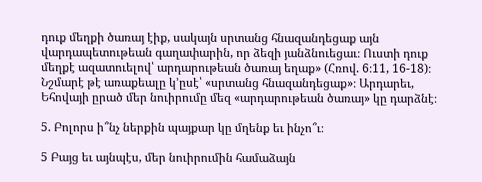դուք մեղքի ծառայ էիք, սակայն սրտանց հնազանդեցաք այն վարդապետութեան գաղափարին, որ ձեզի յանձնուեցաւ։ Ուստի դուք մեղքէ ազատուելով՝ արդարութեան ծառայ եղաք» (Հռով. 6։11, 16-18)։ Նշմարէ թէ առաքեալը կ’ըսէ՝ «սրտանց հնազանդեցաք»։ Արդարեւ, Եհովայի ըրած մեր նուիրումը մեզ «արդարութեան ծառայ» կը դարձնէ։

5. Բոլորս ի՞նչ ներքին պայքար կը մղենք եւ ինչո՞ւ։

5 Բայց եւ այնպէս, մեր նուիրումին համաձայն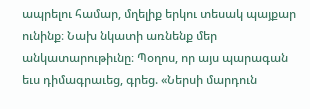ապրելու համար, մղելիք երկու տեսակ պայքար ունինք։ Նախ նկատի առնենք մեր անկատարութիւնը։ Պօղոս, որ այս պարագան եւս դիմագրաւեց, գրեց. «Ներսի մարդուն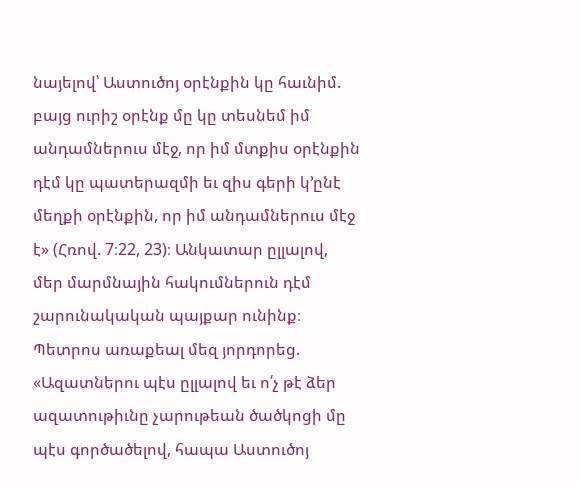նայելով՝ Աստուծոյ օրէնքին կը հաւնիմ. բայց ուրիշ օրէնք մը կը տեսնեմ իմ անդամներուս մէջ, որ իմ մտքիս օրէնքին դէմ կը պատերազմի եւ զիս գերի կ’ընէ մեղքի օրէնքին, որ իմ անդամներուս մէջ է» (Հռով. 7։22, 23)։ Անկատար ըլլալով, մեր մարմնային հակումներուն դէմ շարունակական պայքար ունինք։ Պետրոս առաքեալ մեզ յորդորեց. «Ազատներու պէս ըլլալով եւ ո՛չ թէ ձեր ազատութիւնը չարութեան ծածկոցի մը պէս գործածելով, հապա Աստուծոյ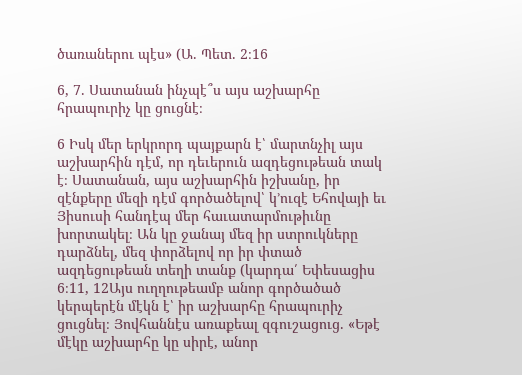ծառաներու պէս» (Ա. Պետ. 2։16

6, 7. Սատանան ինչպէ՞ս այս աշխարհը հրապուրիչ կը ցուցնէ։

6 Իսկ մեր երկրորդ պայքարն է՝ մարտնչիլ այս աշխարհին դէմ, որ դեւերուն ազդեցութեան տակ է։ Սատանան, այս աշխարհին իշխանը, իր զէնքերը մեզի դէմ գործածելով՝ կ’ուզէ Եհովայի եւ Յիսուսի հանդէպ մեր հաւատարմութիւնը խորտակել։ Ան կը ջանայ մեզ իր ստրուկները դարձնել, մեզ փորձելով որ իր փտած ազդեցութեան տեղի տանք (կարդա՛ Եփեսացիս 6։11, 12Այս ուղղութեամբ անոր գործածած կերպերէն մէկն է՝ իր աշխարհը հրապուրիչ ցուցնել։ Յովհաննէս առաքեալ զգուշացուց. «Եթէ մէկը աշխարհը կը սիրէ, անոր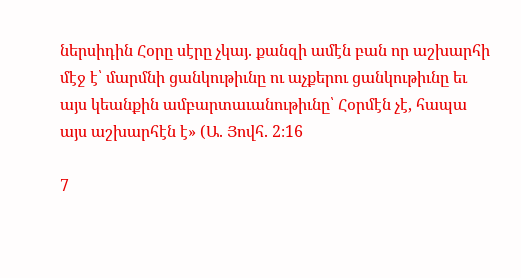ներսիդին Հօրը սէրը չկայ. քանզի ամէն բան որ աշխարհի մէջ է՝ մարմնի ցանկութիւնը ու աչքերու ցանկութիւնը եւ այս կեանքին ամբարտաւանութիւնը՝ Հօրմէն չէ, հապա այս աշխարհէն է» (Ա. Յովհ. 2։16

7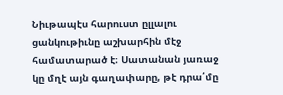Նիւթապէս հարուստ ըլլալու ցանկութիւնը աշխարհին մէջ համատարած է։ Սատանան յառաջ կը մղէ այն գաղափարը, թէ դրա՛մը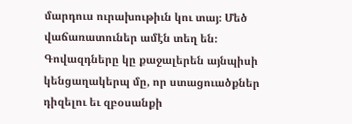մարդուս ուրախութիւն կու տայ։ Մեծ վաճառատուներ ամէն տեղ են։ Գովազդները կը քաջալերեն այնպիսի կենցաղակերպ մը, որ ստացուածքներ դիզելու եւ զբօսանքի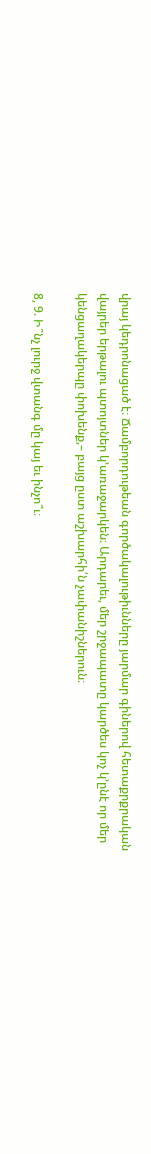վրայ կեդրոնացած է։ Ճամբորդութեան գործակալութիւնները յարմար գիներով հետաքրքրական վայրեր երթալու պտոյտներ կ’առաջարկեն։ Արդարեւ, մեր շրջապատը կարծես կոչ կ’ընէ որ մեր կենցաղակերպը փոխենք,– բայց ըստ աշխարհի՛ն չափանիշներուն։

8, 9. Ի՞նչ լուրջ վտանգ մը կայ եւ ինչո՞ւ։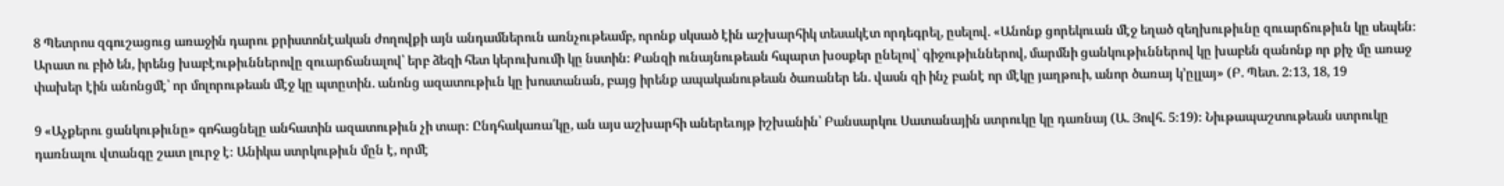8 Պետրոս զգուշացուց առաջին դարու քրիստոնէական ժողովքի այն անդամներուն առնչութեամբ, որոնք սկսած էին աշխարհիկ տեսակէտ որդեգրել, ըսելով. «Անոնք ցորեկուան մէջ եղած զեղխութիւնը զուարճութիւն կը սեպեն։ Արատ ու բիծ են, իրենց խաբէութիւններովը զուարճանալով՝ երբ ձեզի հետ կերուխումի կը նստին։ Քանզի ունայնութեան հպարտ խօսքեր ընելով՝ գիջութիւններով, մարմնի ցանկութիւններով կը խաբեն զանոնք որ քիչ մը առաջ փախեր էին անոնցմէ՝ որ մոլորութեան մէջ կը պտըտին. անոնց ազատութիւն կը խոստանան, բայց իրենք ապականութեան ծառաներ են. վասն զի ինչ բանէ որ մէկը յաղթուի, անոր ծառայ կ’ըլլայ» (Բ. Պետ. 2։13, 18, 19

9 «Աչքերու ցանկութիւնը» գոհացնելը անհատին ազատութիւն չի տար։ Ընդհակառա՛կը, ան այս աշխարհի աներեւոյթ իշխանին՝ Բանսարկու Սատանային ստրուկը կը դառնայ (Ա. Յովհ. 5։19)։ Նիւթապաշտութեան ստրուկը դառնալու վտանգը շատ լուրջ է։ Անիկա ստրկութիւն մըն է, որմէ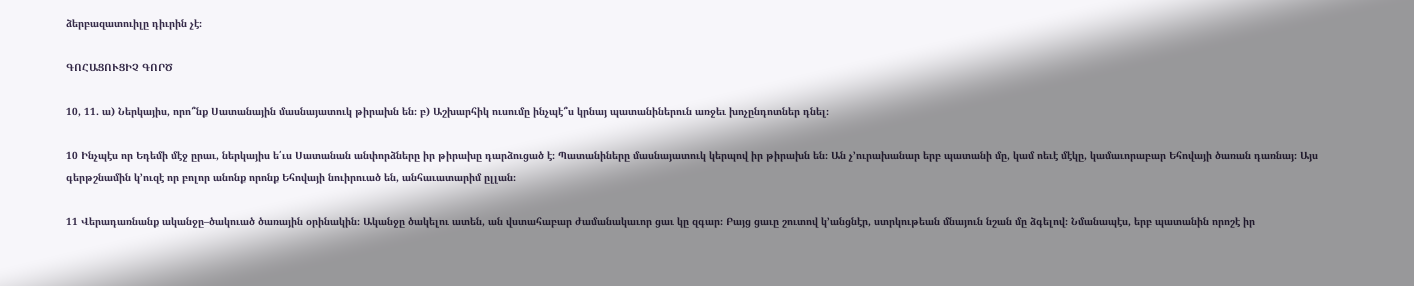ձերբազատուիլը դիւրին չէ։

ԳՈՀԱՑՈՒՑԻՉ ԳՈՐԾ

10, 11. ա) Ներկայիս, որո՞նք Սատանային մասնայատուկ թիրախն են։ բ) Աշխարհիկ ուսումը ինչպէ՞ս կրնայ պատանիներուն առջեւ խոչընդոտներ դնել։

10 Ինչպէս որ Եդեմի մէջ ըրաւ, ներկայիս ե՛ւս Սատանան անփորձները իր թիրախը դարձուցած է։ Պատանիները մասնայատուկ կերպով իր թիրախն են։ Ան չ’ուրախանար երբ պատանի մը, կամ ոեւէ մէկը, կամաւորաբար Եհովայի ծառան դառնայ։ Այս գերթշնամին կ’ուզէ որ բոլոր անոնք որոնք Եհովայի նուիրուած են, անհաւատարիմ ըլլան։

11 Վերադառնանք ականջը–ծակուած ծառային օրինակին։ Ականջը ծակելու ատեն, ան վստահաբար ժամանակաւոր ցաւ կը զգար։ Բայց ցաւը շուտով կ’անցնէր, ստրկութեան մնայուն նշան մը ձգելով։ Նմանապէս, երբ պատանին որոշէ իր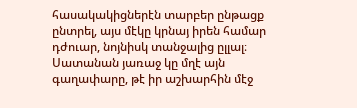հասակակիցներէն տարբեր ընթացք ընտրել, այս մէկը կրնայ իրեն համար դժուար, նոյնիսկ տանջալից ըլլալ։ Սատանան յառաջ կը մղէ այն գաղափարը, թէ իր աշխարհին մէջ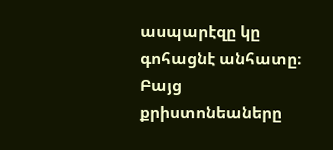ասպարէզը կը գոհացնէ անհատը։ Բայց քրիստոնեաները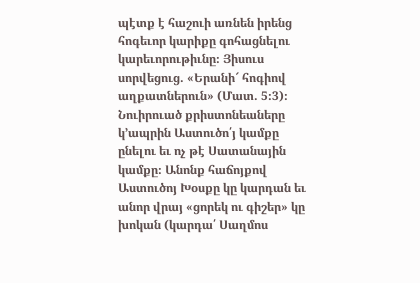պէտք է հաշուի առնեն իրենց հոգեւոր կարիքը գոհացնելու կարեւորութիւնը։ Յիսուս սորվեցուց. «Երանի՜ հոգիով աղքատներուն» (Մատ. 5։3)։ Նուիրուած քրիստոնեաները կ’ապրին Աստուծո՛յ կամքը ընելու եւ ոչ թէ Սատանային կամքը։ Անոնք հաճոյքով Աստուծոյ Խօսքը կը կարդան եւ անոր վրայ «ցորեկ ու գիշեր» կը խոկան (կարդա՛ Սաղմոս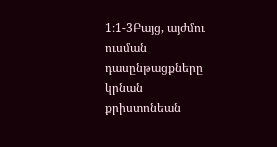1։1-3Բայց, այժմու ուսման դասընթացքները կրնան քրիստոնեան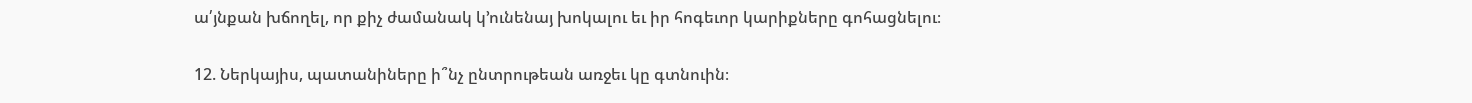ա՛յնքան խճողել, որ քիչ ժամանակ կ’ունենայ խոկալու եւ իր հոգեւոր կարիքները գոհացնելու։

12. Ներկայիս, պատանիները ի՞նչ ընտրութեան առջեւ կը գտնուին։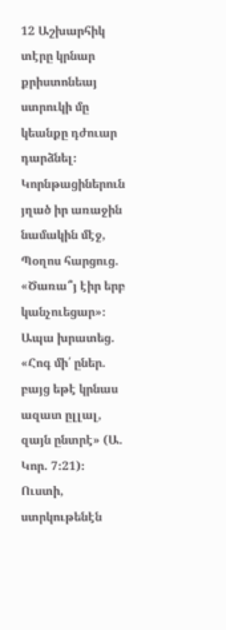12 Աշխարհիկ տէրը կրնար քրիստոնեայ ստրուկի մը կեանքը դժուար դարձնել։ Կորնթացիներուն յղած իր առաջին նամակին մէջ, Պօղոս հարցուց. «Ծառա՞յ էիր երբ կանչուեցար»։ Ապա խրատեց. «Հոգ մի՛ ըներ. բայց եթէ կրնաս ազատ ըլլալ, զայն ընտրէ» (Ա. Կոր. 7։21)։ Ուստի, ստրկութենէն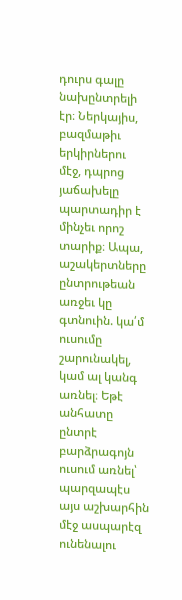դուրս գալը նախընտրելի էր։ Ներկայիս, բազմաթիւ երկիրներու մէջ, դպրոց յաճախելը պարտադիր է մինչեւ որոշ տարիք։ Ապա, աշակերտները ընտրութեան առջեւ կը գտնուին. կա՛մ ուսումը շարունակել, կամ ալ կանգ առնել։ Եթէ անհատը ընտրէ բարձրագոյն ուսում առնել՝ պարզապէս այս աշխարհին մէջ ասպարէզ ունենալու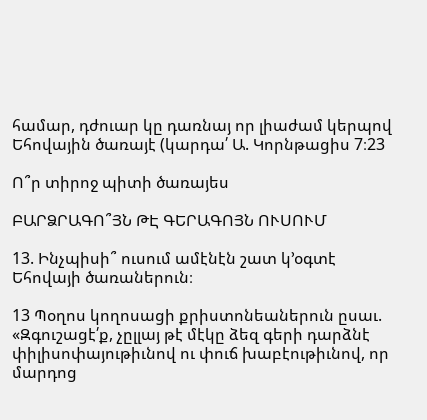համար, դժուար կը դառնայ որ լիաժամ կերպով Եհովային ծառայէ (կարդա՛ Ա. Կորնթացիս 7։23

Ո՞ր տիրոջ պիտի ծառայես

ԲԱՐՁՐԱԳՈ՞ՅՆ ԹԷ ԳԵՐԱԳՈՅՆ ՈՒՍՈՒՄ

13. Ինչպիսի՞ ուսում ամէնէն շատ կ’օգտէ Եհովայի ծառաներուն։

13 Պօղոս կողոսացի քրիստոնեաներուն ըսաւ. «Զգուշացէ՛ք, չըլլայ թէ մէկը ձեզ գերի դարձնէ փիլիսոփայութիւնով ու փուճ խաբէութիւնով, որ մարդոց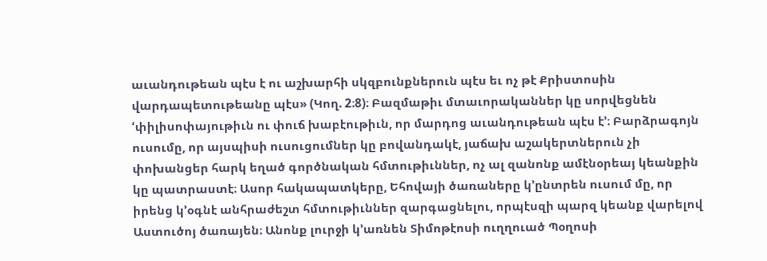աւանդութեան պէս է ու աշխարհի սկզբունքներուն պէս եւ ոչ թէ Քրիստոսին վարդապետութեանը պէս» (Կող. 2։8)։ Բազմաթիւ մտաւորականներ կը սորվեցնեն ‘փիլիսոփայութիւն ու փուճ խաբէութիւն, որ մարդոց աւանդութեան պէս է’։ Բարձրագոյն ուսումը, որ այսպիսի ուսուցումներ կը բովանդակէ, յաճախ աշակերտներուն չի փոխանցեր հարկ եղած գործնական հմտութիւններ, ոչ ալ զանոնք ամէնօրեայ կեանքին կը պատրաստէ։ Ասոր հակապատկերը, Եհովայի ծառաները կ’ընտրեն ուսում մը, որ իրենց կ’օգնէ անհրաժեշտ հմտութիւններ զարգացնելու, որպէսզի պարզ կեանք վարելով Աստուծոյ ծառայեն։ Անոնք լուրջի կ’առնեն Տիմոթէոսի ուղղուած Պօղոսի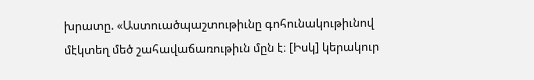խրատը. «Աստուածպաշտութիւնը գոհունակութիւնով մէկտեղ մեծ շահավաճառութիւն մըն է։ [Իսկ] կերակուր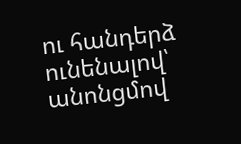ու հանդերձ ունենալով՝ անոնցմով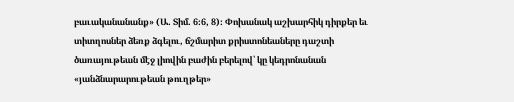բաւականանանք» (Ա. Տիմ. 6։6, 8)։ Փոխանակ աշխարհիկ դիրքեր եւ տիտղոսներ ձեռք ձգելու, ճշմարիտ քրիստոնեաները դաշտի ծառայութեան մէջ լիովին բաժին բերելով՝ կը կեդրոնանան «յանձնարարութեան թուղթեր»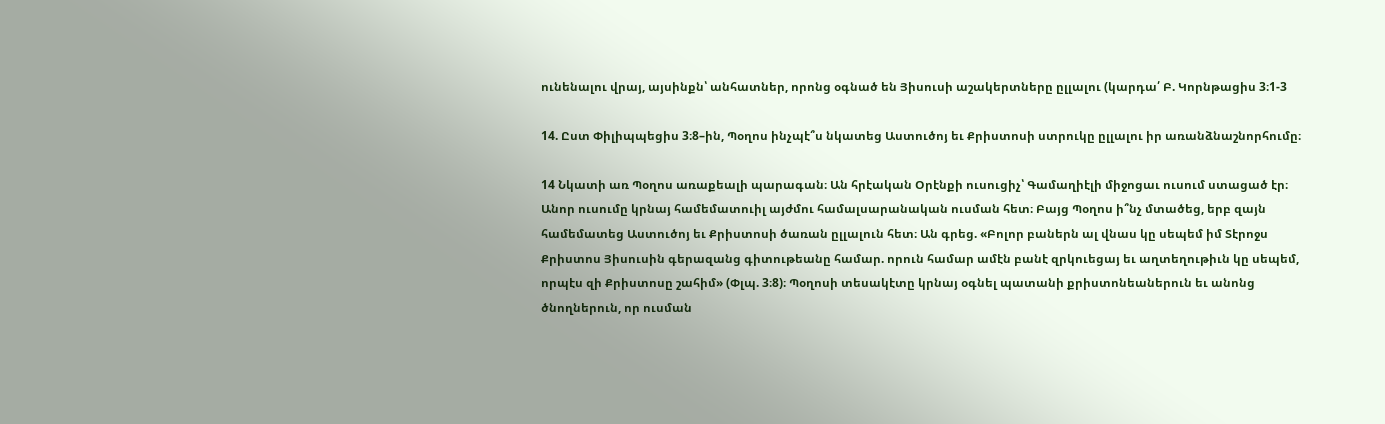ունենալու վրայ, այսինքն՝ անհատներ, որոնց օգնած են Յիսուսի աշակերտները ըլլալու (կարդա՛ Բ. Կորնթացիս 3։1-3

14. Ըստ Փիլիպպեցիս 3։8–ին, Պօղոս ինչպէ՞ս նկատեց Աստուծոյ եւ Քրիստոսի ստրուկը ըլլալու իր առանձնաշնորհումը։

14 Նկատի առ Պօղոս առաքեալի պարագան։ Ան հրէական Օրէնքի ուսուցիչ՝ Գամաղիէլի միջոցաւ ուսում ստացած էր։ Անոր ուսումը կրնայ համեմատուիլ այժմու համալսարանական ուսման հետ։ Բայց Պօղոս ի՞նչ մտածեց, երբ զայն համեմատեց Աստուծոյ եւ Քրիստոսի ծառան ըլլալուն հետ։ Ան գրեց. «Բոլոր բաներն ալ վնաս կը սեպեմ իմ Տէրոջս Քրիստոս Յիսուսին գերազանց գիտութեանը համար. որուն համար ամէն բանէ զրկուեցայ եւ աղտեղութիւն կը սեպեմ, որպէս զի Քրիստոսը շահիմ» (Փլպ. 3։8)։ Պօղոսի տեսակէտը կրնայ օգնել պատանի քրիստոնեաներուն եւ անոնց ծնողներուն, որ ուսման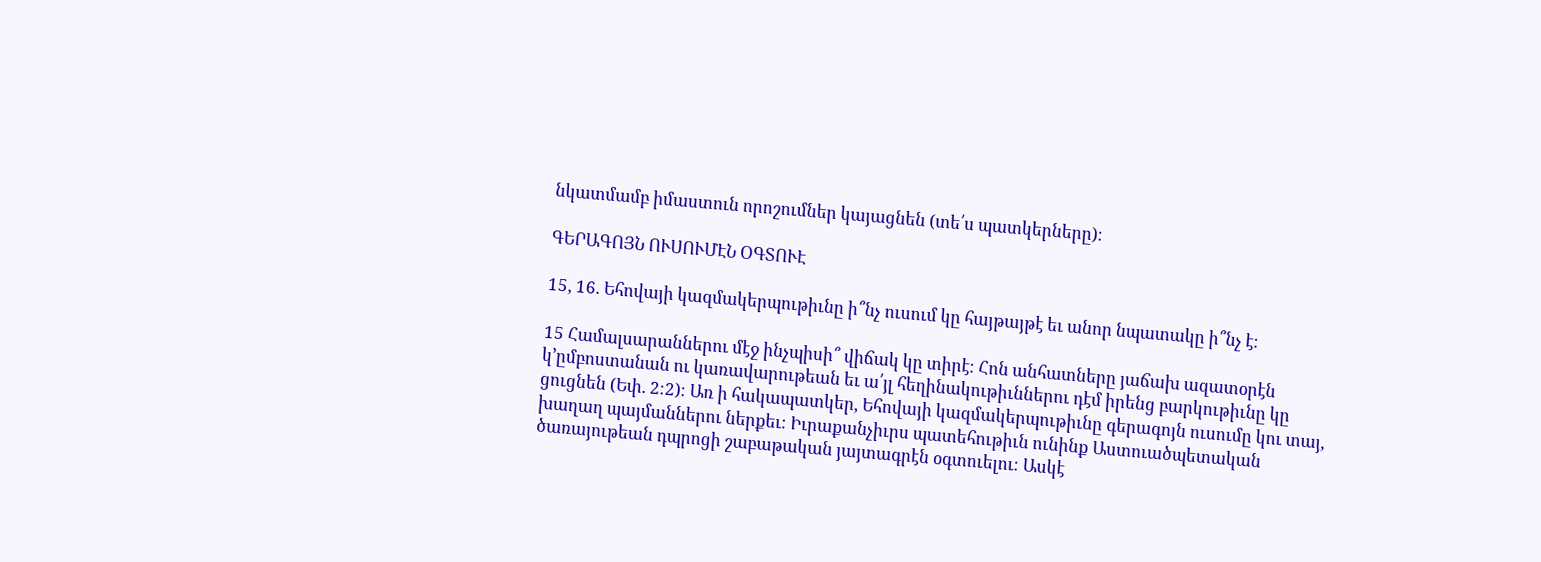նկատմամբ իմաստուն որոշումներ կայացնեն (տե՛ս պատկերները)։

ԳԵՐԱԳՈՅՆ ՈՒՍՈՒՄԷՆ ՕԳՏՈՒԷ

15, 16. Եհովայի կազմակերպութիւնը ի՞նչ ուսում կը հայթայթէ եւ անոր նպատակը ի՞նչ է։

15 Համալսարաններու մէջ ինչպիսի՞ վիճակ կը տիրէ։ Հոն անհատները յաճախ ազատօրէն կ’ըմբոստանան ու կառավարութեան եւ ա՛յլ հեղինակութիւններու դէմ իրենց բարկութիւնը կը ցուցնեն (Եփ. 2։2)։ Առ ի հակապատկեր, Եհովայի կազմակերպութիւնը գերագոյն ուսումը կու տայ, խաղաղ պայմաններու ներքեւ։ Իւրաքանչիւրս պատեհութիւն ունինք Աստուածպետական ծառայութեան դպրոցի շաբաթական յայտագրէն օգտուելու։ Ասկէ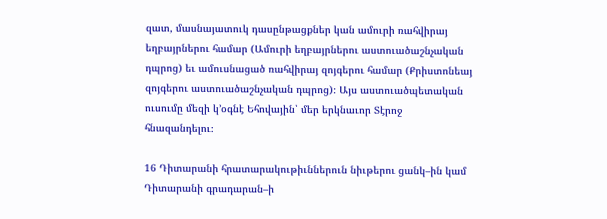զատ, մասնայատուկ դասընթացքներ կան ամուրի ռահվիրայ եղբայրներու համար (Ամուրի եղբայրներու աստուածաշնչական դպրոց) եւ ամուսնացած ռահվիրայ զոյգերու համար (Քրիստոնեայ զոյգերու աստուածաշնչական դպրոց)։ Այս աստուածպետական ուսումը մեզի կ’օգնէ Եհովային՝ մեր երկնաւոր Տէրոջ հնազանդելու։

16 Դիտարանի հրատարակութիւններուն նիւթերու ցանկ–ին կամ Դիտարանի գրադարան–ի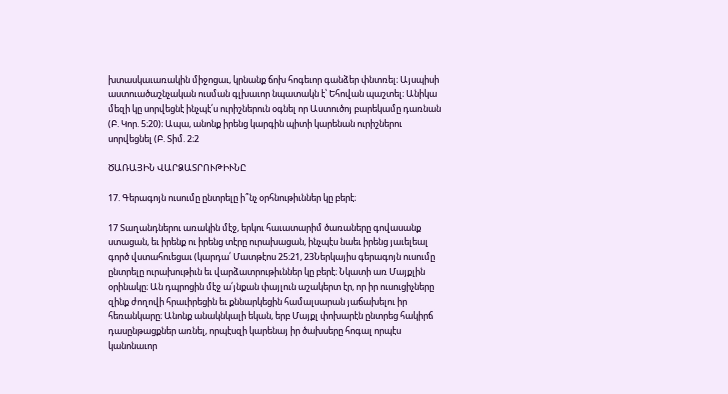խտասկաւառակին միջոցաւ, կրնանք ճոխ հոգեւոր գանձեր փնտռել։ Այսպիսի աստուածաշնչական ուսման գլխաւոր նպատակն է՝ Եհովան պաշտել։ Անիկա մեզի կը սորվեցնէ ինչպէ՛ս ուրիշներուն օգնել որ Աստուծոյ բարեկամը դառնան (Բ. Կոր. 5։20)։ Ապա, անոնք իրենց կարգին պիտի կարենան ուրիշներու սորվեցնել (Բ. Տիմ. 2։2

ԾԱՌԱՅԻՆ ՎԱՐՁԱՏՐՈՒԹԻՒՆԸ

17. Գերագոյն ուսումը ընտրելը ի՞նչ օրհնութիւններ կը բերէ։

17 Տաղանդներու առակին մէջ, երկու հաւատարիմ ծառաները գովասանք ստացան, եւ իրենք ու իրենց տէրը ուրախացան, ինչպէս նաեւ իրենց յաւելեալ գործ վստահուեցաւ (կարդա՛ Մատթէոս 25։21, 23Ներկայիս գերագոյն ուսումը ընտրելը ուրախութիւն եւ վարձատրութիւններ կը բերէ։ Նկատի առ Մայքլին օրինակը։ Ան դպրոցին մէջ ա՛յնքան փայլուն աշակերտ էր, որ իր ուսուցիչները զինք ժողովի հրաւիրեցին եւ քննարկեցին համալսարան յաճախելու իր հեռանկարը։ Անոնք անակնկալի եկան, երբ Մայքլ փոխարէն ընտրեց հակիրճ դասընթացքներ առնել, որպէսզի կարենայ իր ծախսերը հոգալ որպէս կանոնաւոր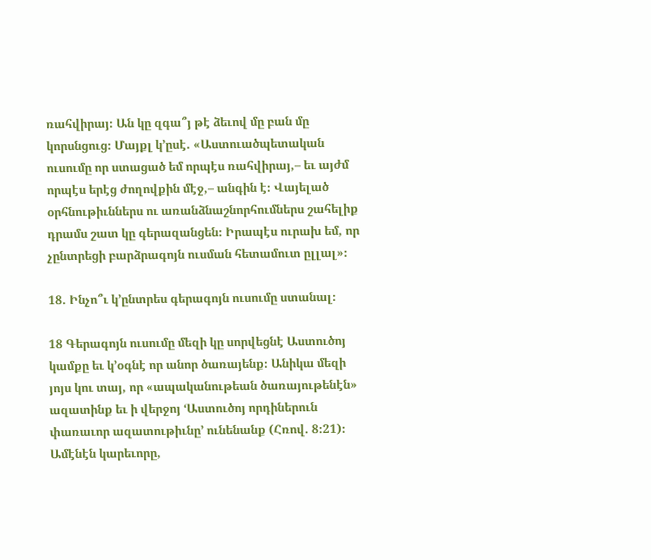ռահվիրայ։ Ան կը զգա՞յ թէ ձեւով մը բան մը կորսնցուց։ Մայքլ կ’ըսէ. «Աստուածպետական ուսումը որ ստացած եմ որպէս ռահվիրայ,– եւ այժմ որպէս երէց ժողովքին մէջ,– անգին է։ Վայելած օրհնութիւններս ու առանձնաշնորհումներս շահելիք դրամս շատ կը գերազանցեն։ Իրապէս ուրախ եմ, որ չընտրեցի բարձրագոյն ուսման հետամուտ ըլլալ»։

18. Ինչո՞ւ կ’ընտրես գերագոյն ուսումը ստանալ։

18 Գերագոյն ուսումը մեզի կը սորվեցնէ Աստուծոյ կամքը եւ կ’օգնէ որ անոր ծառայենք։ Անիկա մեզի յոյս կու տայ, որ «ապականութեան ծառայութենէն» ազատինք եւ ի վերջոյ ‘Աստուծոյ որդիներուն փառաւոր ազատութիւնը’ ունենանք (Հռով. 8։21)։ Ամէնէն կարեւորը,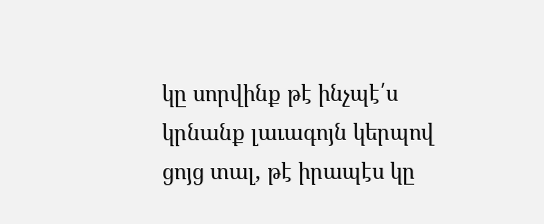կը սորվինք թէ ինչպէ՛ս կրնանք լաւագոյն կերպով ցոյց տալ, թէ իրապէս կը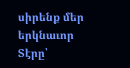սիրենք մեր երկնաւոր Տէրը՝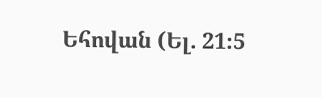Եհովան (Ել. 21։5